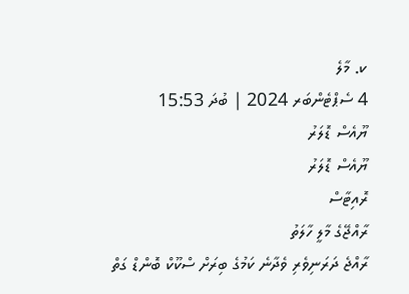ކ. މާލެ
4 ސެޕްޓެންބަރ 2024 | ބުދަ 15:53
ޔޫއެސް ޑޮލަރު
ޔޫއެސް ޑޮލަރު
ރޮއިޓާސް
ރާއްޖޭގެ މާލީ ހާލަތު
ރާއްޖެ ދަރަނިވެރި ވެދާނެ ކަމުގެ ބިރަށް ސްކޫކް ބޮންޑް ގަތް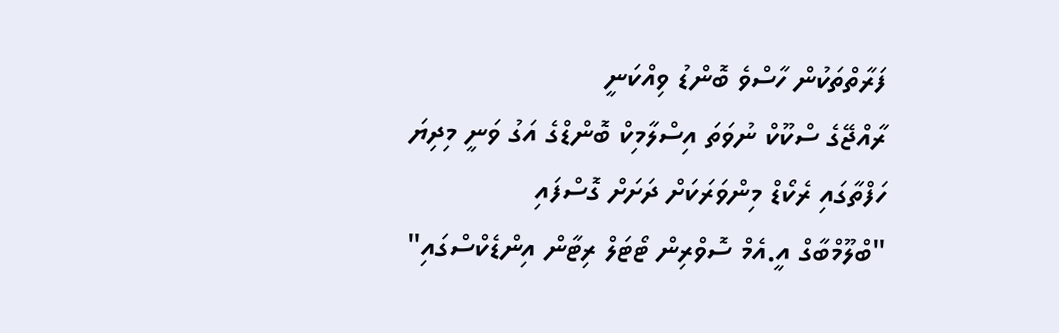ފަރާތްތަކުން ހާސްވެ ބޮންޑު ވިއްކަނީ
ރާއްޖޭގެ ސްކޫކް ނުވަތަ އިސްލާމިކް ބޮންޑްގެ އަގު ވަނީ މިދިޔަ ހަފްތާގައި ރެކޯޑް މިންވަރަކަށް ދަށަށް ގޮސްފައި
"ބްލޫމްބާގް އީ.އެމް ސޮވްރިން ޓޯޓަލް ރިޓާން އިންޑެކްސްގައި"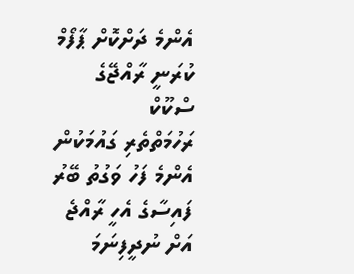އެންމެ ދަށްކޮށް ޕާފޯމް ކުރަނީ ރާއްޖޭގެ ސްކޫކް
ރަހުމަތްތެރި ގައުމަކުން އެންމެ ފަހު ވަގުތު ބޭރު ފައިސާގެ އެހީ ރާއްޖެ އަށް ނުދީފިނަމަ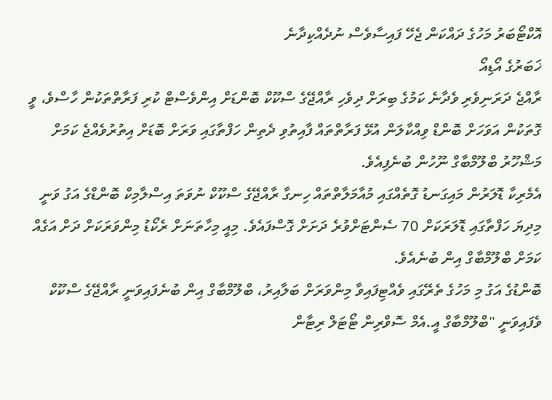އޮކްޓޯބަރު މަހުގެ ދައްކަން ޖެހޭ ފައިސާވެސް ނުދެއްކިދާނެ
ޚަބަރުގެ އޯޑިއޯ
ރާއްޖެ ދަރަނިވެރި ވެދާނެ ކަމުގެ ބިރަށް ދިވެހި ރާއްޖޭގެ ސްކޫކް ބޮންޑަށް އިންވެސްޓް ކުރި ފަރާތްތަކުން ހާސްވެ، ވީ ގޮތަކުން އަވަހަށް ބޮންޑް ވިއްކާލަން އުޅޭ ފަރާތްތައް ފާއިތުވި ދެތިން ހަފްތާގައި ވަރަށް ބޮޑަށް އިތުރުވެއްޖެ ކަމަށް މަޝްހޫރު ބްލޫމްބާގް ނޫހުން ބުނެފިއެވެ.
އެމެރިކާ ޑޮލަރުން މައިގަނޑު ގޮތެއްގައި މުއާމަލާތްތައް ހިނގާ ރާއްޖޭގެ ސްކޫކް ނުވަތަ އިސްލާމިކް ބޮންޑްގެ އަގު ވަނީ މިދިޔަ ހަފްތާގައި ޑޮލަރަކަށް 70 ސެންޓަށްވުރެ ދަށަށް ގޮސްފައެވެ. މިއީ މިހާތަނަށް ރެކޯޑު މިންވަރަކަށް ދަށް އަގެއް ކަމަށް ބްލޫމްބާގް އިން ބުނެއެވެ.
ބޮންޑުގެ އަގު މި މަހުގެ ތެރޭގައި ވެއްޓިފައިވާ މިންވަރަށް ބަލާއިރު، ބްލޫމްބާގް އިން ބުނެފައިވަނީ ރާއްޖޭގެ ސްކޫކް ވެފައިވަނީ "ބްލޫމްބާގް އީ.އެމް ސޮވްރިން ޓޯޓަލް ރިޓާން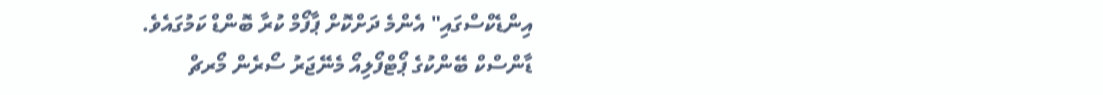އިންޑެކްސްގައި" އެންމެ ދަށްކޮށް ޕާފޯމް ކުރާ ބޮންޑް ކަމުގައެވެ.
ޑާންސްކް ބޭންކުގެ ޕޯޓްފޯލިއޯ މެނޭޖަރު ސޯރެން މޯރޗް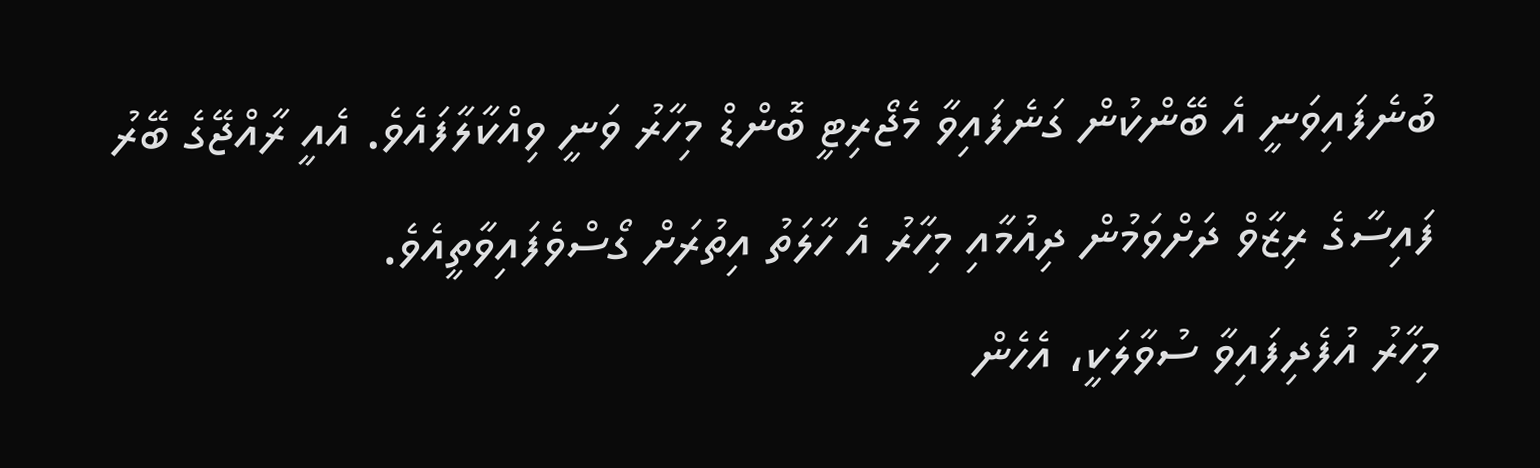ބުނެފައިވަނީ އެ ބޭންކުން ގަނެފައިވާ މެޖޯރިޓީ ބޮންޑް މިހާރު ވަނީ ވިއްކާލާފައެވެ. އެއީ ރާއްޖޭގެ ބޭރު ފައިސާގެ ރިޒާވް ދަށްވަމުން ދިއުމާއި މިހާރު އެ ހާލަތު އިތުރަށް ގޯސްވެފައިވާތީއެވެ.
މިހާރު އުފެދިފައިވާ ސުވާލަކީ، އެހެން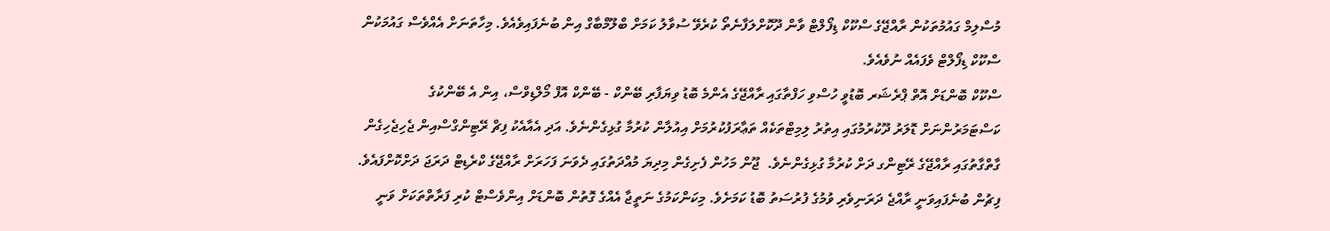މުސްލިމް ގައުމުތަކުން ރާއްޖޭގެ ސްކޫކް ޑިފޯލްޓް ވާން ދޫކޮށްލަފާނެތޯ ކުރެވޭ ސުވާލު ކަމަށް ބްލޫމްބާގް އިން ބުނެފައިވެއެވެ. މިހާތަނަށް އެއްވެސް ގައުމަކުން ސްކޫކް ޑިފޯލްޓް ވެފައެއް ނުވެއެވެ.
ސްކޫކް ބޮންޑަށް އޮތް ޕްރެޝަރ ބޮޑުވީ ހުސްވި ހަފްތާގައި ރާއްޖޭގެ އެންމެ ބޮޑު ވިޔަފާރި ބޭންކް - ބޭންކް އޮފް މޯލްޑިވްސް، އިން އެ ބޭންކުގެ ކަސްޓަމަރުންނަށް ޑޮލަރު ދޫކުރުމުގައި އިތުރު ލިމިޓްތަކެއް ތަޢާރަފުކުރުމަށް އިއުލާން ކުރުމާ ގުޅިގެންނެވެ. އަދި އެއާއެކު ފިޗް ރޭޓިންގްސްއިން ޖެހިޖެހިގެން ގާތްގާތުގައި ރާއްޖޭގެ ރޭޓިންގ ދަށް ކުރުމާ ގުޅިގެންނެވެ.  ޖޫން މަހުން ފެށިގެން މިދިޔަ މުއްދަތުގައި ދެވަނަ ފަހަރަށް ރާއްޖޭގެ ކްރެޑިޓް ދަރަޖަ ދަށްކޮށްފައެވެ. ފިޗުން ބުނެފައިވަނީ ރާއްޖެ ދަރަނިވެރި ވުމުގެ ފުރުސަތު ބޮޑު ކަމަށެވެ. މިކަންކަމުގެ ނަތީޖާ އެއްގެ ގޮތުން ބޮންޑަށް އިންވެސްޓް ކުރި ފަރާތްތަކަށް ވަނީ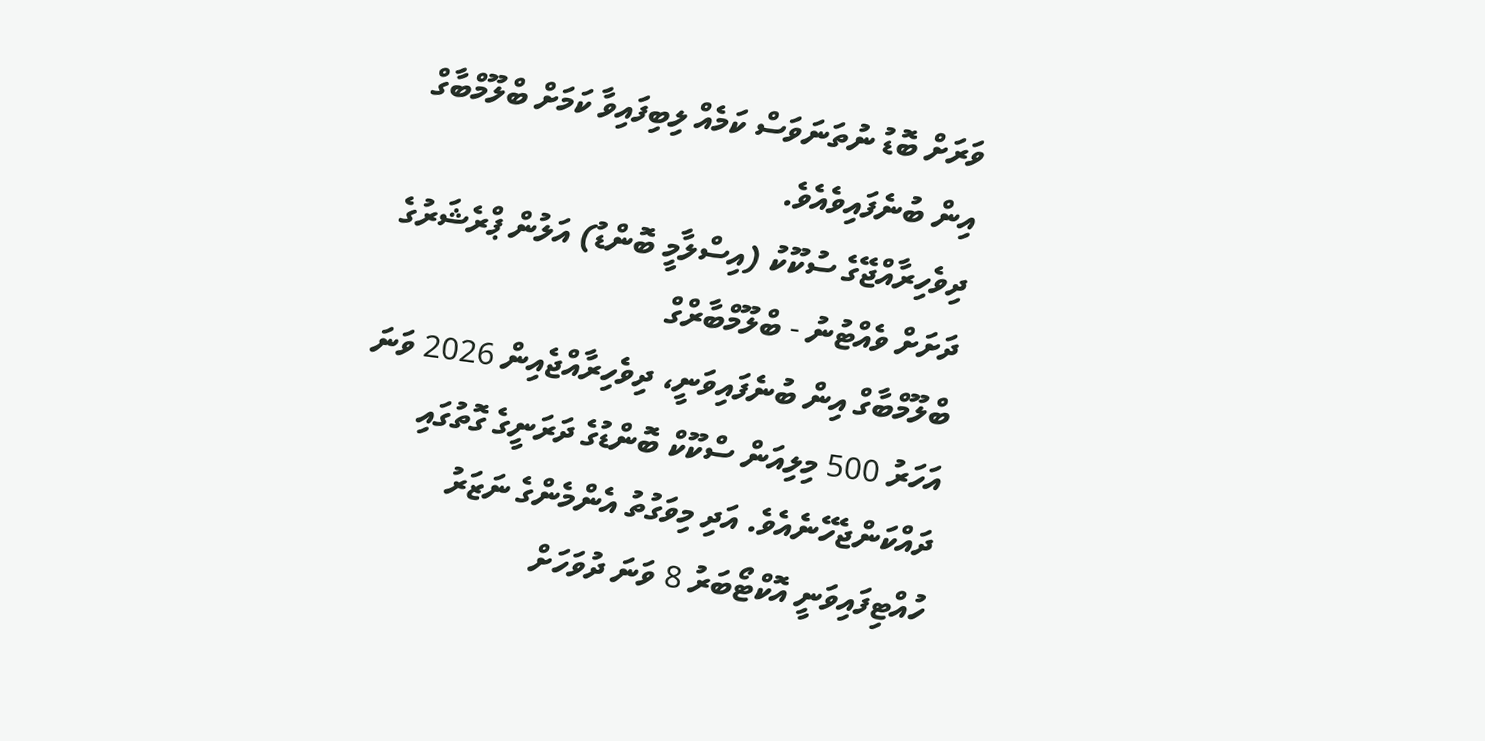ވަރަށް ބޮޑު ނުތަނަވަސް ކަމެއް ލިބިފައިވާ ކަމަށް ބްލޫމްބާގް އިން ބުނެފައިވެއެވެ.
ދިވެހިރާއްޖޭގެ ސުކޫކު (އިސްލާމީ ބޮންޑު) އަލުން ޕްރެޝަރުގެ ދަށަށް ވެއްޓުނު - ބްލޫމްބާރްގް
ބްލޫމްބާގް އިން ބުނެފައިވަނީ، ދިވެހިރާއްޖެއިން 2026 ވަނަ އަހަރު 500 މިލިއަން ސްކޫކް ބޮންޑުގެ ދަރަނީގެ ގޮތުގައި ދައްކަންޖެހޭނެއެވެ. އަދި މިވަގުތު އެންމެންގެ ނަޒަރު ހުއްޓިފައިވަނީ އޮކްޓޯބަރު 8 ވަނަ ދުވަހަށް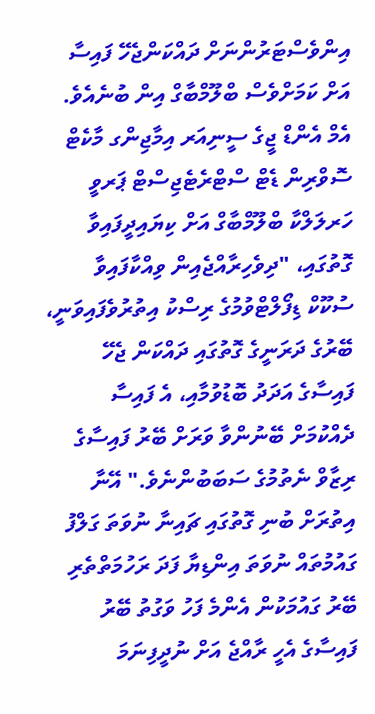އިންވެސްޓަރުންނަށް ދައްކަންޖެހޭ ފައިސާ އަށް ކަމަށްވެސް ބްލޫމްބާގް އިން ބުނެއެވެ.
އެމް އެންޑް ޖީގެ ސީނިއަރ އިމާޖިންގ މާކެޓް ސޮވްރިން ޑެޓް ސްޓްރެޓެޖިސްޓް ޕަރވީ ހަރލަލްކާ ބްލޫމްބާގް އަށް ކިޔައިދީފައިވާ  ގޮތުގައި، "ދިވެހިރާއްޖެއިން ވިއްކާފައިވާ ސުކޫކް ޑިފޯލްޓްވުމުގެ ރިސްކު އިތުރުވެފައިވަނީ، ބޭރުގެ ދަރަނީގެ ގޮތުގައި ދައްކަން ޖެހޭ ފައިސާގެ އަދަދު ބޮޑުވުމާއި، އެ ފައިސާ ދެއްކުމަށް ބޭނުންވާ ވަރަށް ބޭރު ފައިސާގެ ރިޒާވް ނެތުމުގެ ސަބަބުންނެވެ." އޭނާ އިތުރަށް ބުނި ގޮތުގައި ޗައިނާ ނުވަތަ ގަލްފު ގައުމުތައް ނުވަތަ އިންޑިޔާ ފަދަ ރަހުމަތްތެރި ބޭރު ގައުމަކުން އެންމެ ފަހު ވަގުތު ބޭރު ފައިސާގެ އެހީ ރާއްޖެ އަށް ނުދީފިނަމަ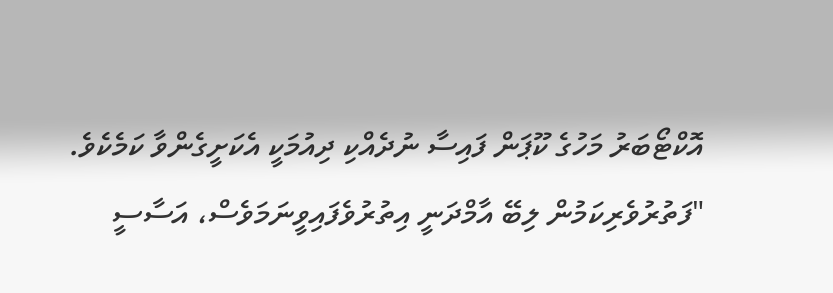އޮކްޓޯބަރު މަހުގެ ކޫޕަން ފައިސާ ނުދެއްކި ދިއުމަކީ އެކަށީގެންވާ ކަމެކެވެ.
"ފަތުރުވެރިކަމުން ލިބޭ އާމްދަނީ އިތުރުވެފައިވީނަމަވެސް، އަސާސީ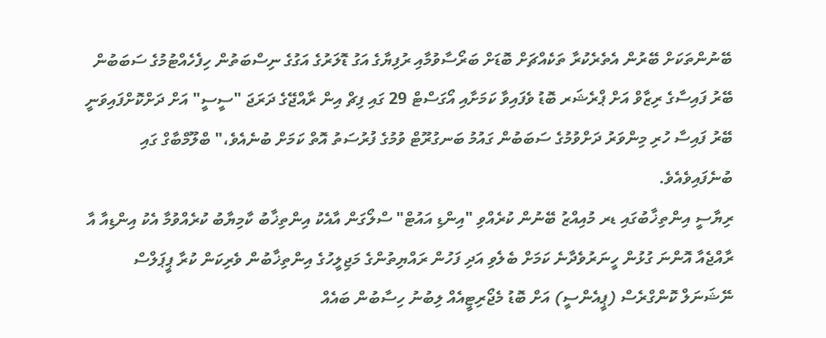ބޭނުންތަކަށް ބޭރުން އެތެރެކުރާ ތަކެއްޗަށް ބޮޑަށް ބަރޯސާވުމާއި ރުފިޔާގެ އަގު ޑޮލަރުގެ އަގުގެ ނިސްބަތުން ހިފެހެއްޓުމުގެ ސަބަބުން ބޭރު ފައިސާގެ ރިޒާވް އަށް ޕްރެޝަރ ބޮޑު ވެފައިވާ ކަމަށާއި އޯގަސްޓް 29 ގައި ފިޗް އިން ރާއްޖޭގެ ދަރަޖަ "ސީސީ" އަށް ދަށްކޮށްފައިވަނީ ބޭރު ފައިސާ ހުރި މިންވަރު ދަށްވުމުގެ ސަބަބުން ގައުމު ބަނގުރޫޓް ވުމުގެ ފުރުސަތު އޮތް ކަމަށް ބުނެއެވެ،" ބްލޫމްބާގް ގައި ބުނެފައިވެއެވެ.
ރިޔާސީ އިންތިޚާބުގައި ޑރ މުއިއްޒު ބޭނުން ކުރެއްވި "އިންޑި އައުޓް" ސްލޯގަން އާއެކު އިންތިޚާބު ކާމިޔާބު ކުރެއްވުމާ އެކު އިންޑިއާ އާ ރާއްޖެއާ އޮންނަ ގުޅުން ހީނަރުވެދާނެ ކަމަށް ބެލެވި އަދި ފަހުން ރައްޔިތުންގެ މަޖިލީހުގެ އިންތިޚާބުން ވެރިކަން ކުރާ ޕީޕަލްސް ނޭޝަނަލް ކޮންގްރެސް (ޕީއެންސީ) އަށް ބޮޑު މެޖޯރިޓީއެއް ލިބުނު ހިސާބުން ބައެއް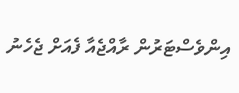އިންވެސްޓަރުން ރާއްޖެއާ ފެއަށް ޖެހެނު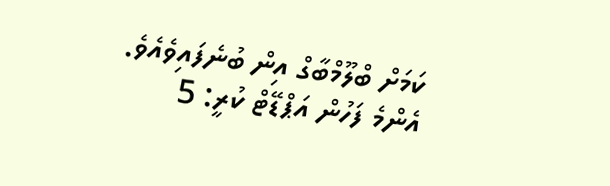ކަމަށް ބްލޫމްބާގް އިން ބުނެފައިވެއެވެ.
އެންމެ ފަހުން އަޕްޑޭޓް ކުރީ: 5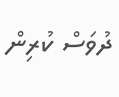ދުވަސް ކުރިން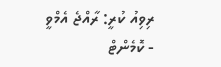ރިވިއު ކުރީ: ރާއްޖެ އެމްވީ
- ކޮމެންޓް